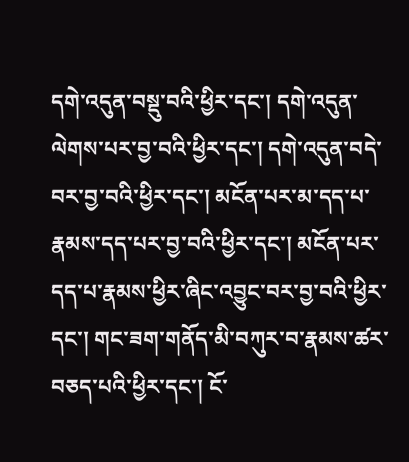དགེ་འདུན་བསྡུ་བའི་ཕྱིར་དང་། དགེ་འདུན་ལེགས་པར་བྱ་བའི་ཕྱིར་དང་། དགེ་འདུན་བདེ་བར་བྱ་བའི་ཕྱིར་དང་། མངོན་པར་མ་དད་པ་རྣམས་དད་པར་བྱ་བའི་ཕྱིར་དང་། མངོན་པར་དད་པ་རྣམས་ཕྱིར་ཞིང་འབྱུང་བར་བྱ་བའི་ཕྱིར་དང་། གང་ཟག་གནོད་མི་བཀུར་བ་རྣམས་ཚར་བཅད་པའི་ཕྱིར་དང་། ངོ་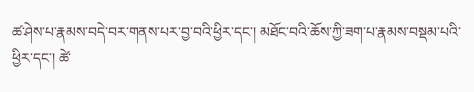ཚ་ཤེས་པ་རྣམས་བདེ་བར་གནས་པར་བྱ་བའི་ཕྱིར་དང་། མཐོང་བའི་ཆོས་ཀྱི་ཟག་པ་རྣམས་བསྡམ་པའི་ཕྱིར་དང་། ཚེ་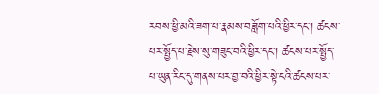རབས་ཕྱི་མའི་ཟག་པ་རྣམས་བཟློག་པའི་ཕྱིར་དང་། ཚངས་པར་སྤྱོད་པ་རྗེས་སུ་གཟུང་བའི་ཕྱིར་དང་། ཚངས་པར་སྤྱོད་པ་ཡུན་རིང་དུ་གནས་པར་བྱ་བའི་ཕྱིར་སྟེ་ངའི་ཚངས་པར་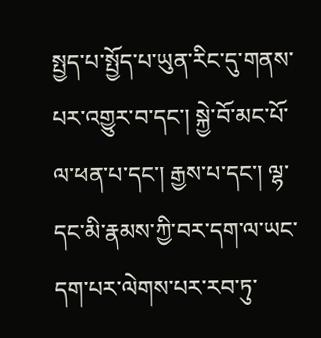སྤྱད་པ་སྤྱོད་པ་ཡུན་རིང་དུ་གནས་པར་འགྱུར་བ་དང་། སྐྱེ་བོ་མང་པོ་ལ་ཕན་པ་དང་། རྒྱས་པ་དང་། ལྷ་དང་མི་རྣམས་ཀྱི་བར་དག་ལ་ཡང་དག་པར་ལེགས་པར་རབ་ཏུ་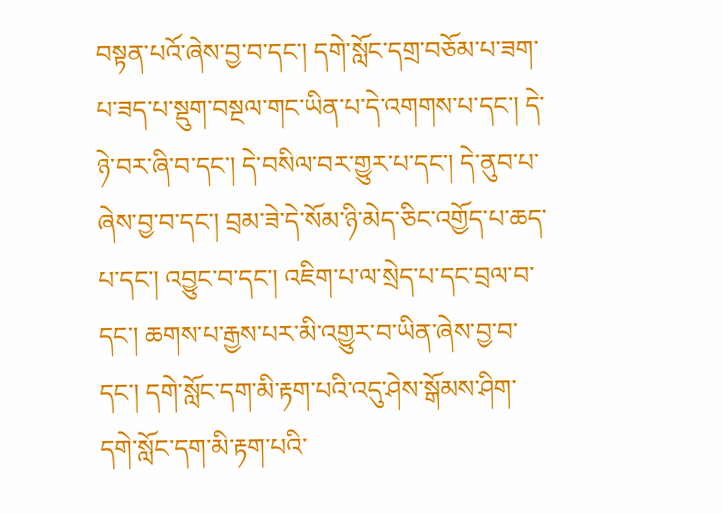བསྟན་པའོ་ཞེས་བྱ་བ་དང་། དགེ་སློང་དགྲ་བཅོམ་པ་ཟག་པ་ཟད་པ་སྡུག་བསྔལ་གང་ཡིན་པ་དེ་འགགས་པ་དང་། དེ་ཉེ་བར་ཞི་བ་དང་། དེ་བསིལ་བར་གྱུར་པ་དང་། དེ་ནུབ་པ་ཞེས་བྱ་བ་དང་། བྲམ་ཟེ་དེ་སོམ་ཉི་མེད་ཅིང་འགྱོད་པ་ཆད་པ་དང་། འབྱུང་བ་དང་། འཇིག་པ་ལ་སྲེད་པ་དང་བྲལ་བ་དང་། ཆགས་པ་རྒྱས་པར་མི་འགྱུར་བ་ཡིན་ཞེས་བྱ་བ་དང་། དགེ་སློང་དག་མི་རྟག་པའི་འདུ་ཤེས་སྒོམས་ཤིག་དགེ་སློང་དག་མི་རྟག་པའི་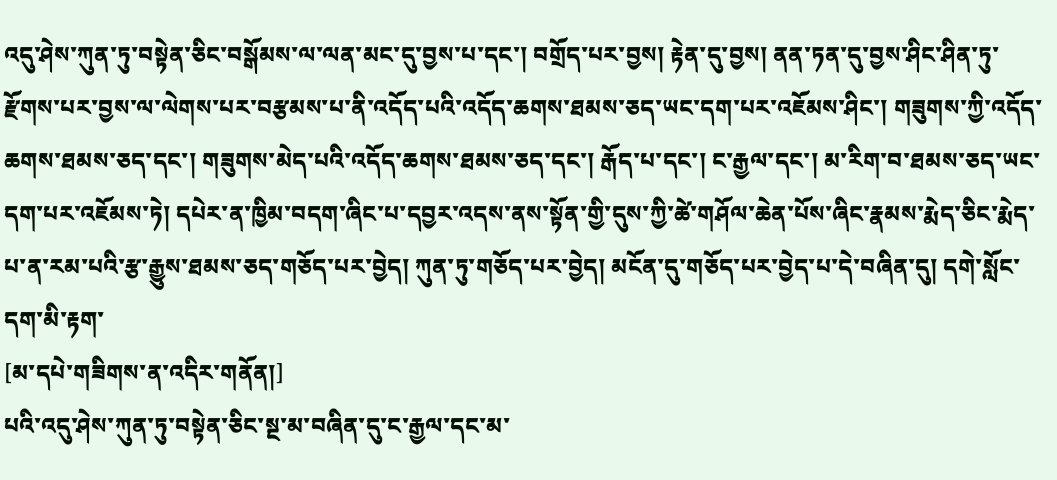འདུ་ཤེས་ཀུན་ཏུ་བསྟེན་ཅིང་བསྒོམས་ལ་ལན་མང་དུ་བྱས་པ་དང་། བགྲོད་པར་བྱས། རྟེན་དུ་བྱས། ནན་ཏན་དུ་བྱས་ཤིང་ཤིན་ཏུ་རྫོགས་པར་བྱས་ལ་ལེགས་པར་བརྩམས་པ་ནི་འདོད་པའི་འདོད་ཆགས་ཐམས་ཅད་ཡང་དག་པར་འཇོམས་ཤིང་། གཟུགས་ཀྱི་འདོད་ཆགས་ཐམས་ཅད་དང་། གཟུགས་མེད་པའི་འདོད་ཆགས་ཐམས་ཅད་དང་། རྒོད་པ་དང་། ང་རྒྱལ་དང་། མ་རིག་བ་ཐམས་ཅད་ཡང་དག་པར་འཇོམས་ཏེ། དཔེར་ན་ཁྱིམ་བདག་ཞིང་པ་དབྱར་འདས་ནས་སྟོན་གྱི་དུས་ཀྱི་ཚེ་གཤོལ་ཆེན་པོས་ཞིང་རྣམས་རྨེད་ཅིང་རྨེད་པ་ན་རམ་པའི་རྩ་རྒྱུས་ཐམས་ཅད་གཅོད་པར་བྱེད། ཀུན་ཏུ་གཅོད་པར་བྱེད། མངོན་དུ་གཅོད་པར་བྱེད་པ་དེ་བཞིན་དུ། དགེ་སློང་དག་མི་རྟག་
[མ་དཔེ་གཟིགས་ན་འདིར་གནོན།]
པའི་འདུ་ཤེས་ཀུན་ཏུ་བསྟེན་ཅིང་སྔ་མ་བཞིན་དུ་ང་རྒྱལ་དང་མ་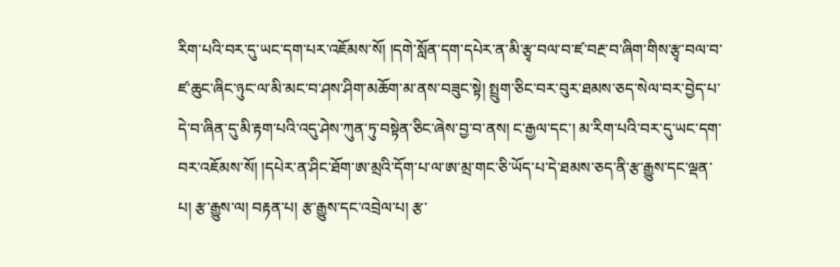རིག་པའི་བར་དུ་ཡང་དག་པར་འཇོམས་སོ། །དགེ་སློན་དག་དཔེར་ན་མི་རྩྭ་བལ་བ་ཛ་བརྔ་བ་ཞིག་གིས་རྩྭ་བལ་བ་ཛ་ཆུང་ཞིང་ཉུང་ལ་མི་མང་བ་ཤས་ཤིག་མཆོག་མ་ནས་བཟུང་སྟེ། སྤྲུག་ཅིང་བར་བུར་ཐམས་ཅད་སེལ་བར་བྱེད་པ་དེ་བ་ཞིན་དུ་མི་རྟག་པའི་འདུ་ཤེས་ཀུན་ཏུ་བསྟེན་ཅིང་ཞེས་བྱ་བ་ནས། ང་རྒྱལ་དང་། མ་རིག་པའི་བར་དུ་ཡང་དག་བར་འཇོམས་སོ། །དཔེར་ན་ཤིང་ཐོག་ཨ་མྲའི་དོག་པ་ལ་ཨ་མྲ་གང་ཅི་ཡོད་པ་དེ་ཐམས་ཅད་ནི་རྩ་རྒྱུས་དང་ལྡན་པ། རྩ་རྒྱུས་ལ། བརྟན་པ། རྩ་རྒྱུས་དང་འབྲེལ་པ། རྩ་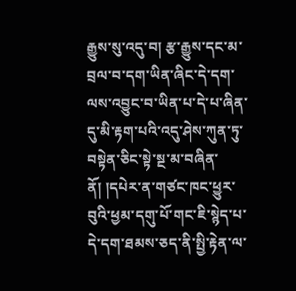རྒྱུས་སུ་འདུ་བ། རྩ་རྒྱུས་དང་མ་བྲལ་བ་དག་ཡིན་ཞིང་དེ་དག་ལས་འབྱུང་བ་ཡིན་པ་དེ་པ་ཞིན་དུ་མི་རྟག་པའི་འདུ་ཤེས་ཀུན་ཏུ་བསྟེན་ཅིང་སྟེ་སྔ་མ་བཞིན་ནོ། །དཔེར་ན་གཙང་ཁང་ཕྱུར་བུའི་ཕྱམ་དགུ་པོ་གང་ཇི་སྙེད་པ་དེ་དག་ཐམས་ཅད་ནི་སྤྱི་རྟེན་ལ་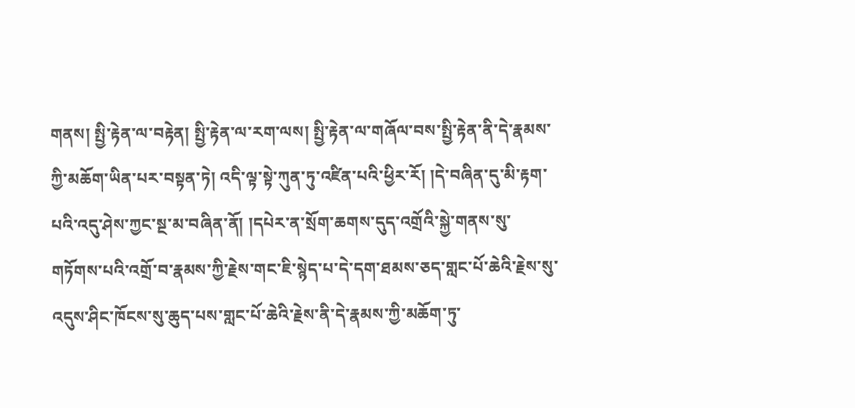གནས། སྤྱི་རྟེན་ལ་བརྟེན། སྤྱི་རྟེན་ལ་རག་ལས། སྤྱི་རྟེན་ལ་གཞོལ་བས་སྤྱི་རྟེན་ནི་དེ་རྣམས་ཀྱི་མཆོག་ཡིན་པར་བསྟན་ཏེ། འདི་ལྟ་སྟེ་ཀུན་ཏུ་འཛིན་པའི་ཕྱིར་རོ། །དེ་བཞིན་དུ་མི་རྟག་པའི་འདུ་ཤེས་ཀྱང་སྔ་མ་བཞིན་ནོ། །དཔེར་ན་སྲོག་ཆགས་དུད་འགྲོའི་སྐྱེ་གནས་སུ་གཏོགས་པའི་འགྲོ་བ་རྣམས་ཀྱི་རྗེས་གང་ཇི་སྙེད་པ་དེ་དག་ཐམས་ཅད་གླང་པོ་ཆེའི་རྗེས་སུ་འདུས་ཤིང་ཁོངས་སུ་ཆུད་པས་གླང་པོ་ཆེའི་རྗེས་ནི་དེ་རྣམས་ཀྱི་མཆོག་ཏུ་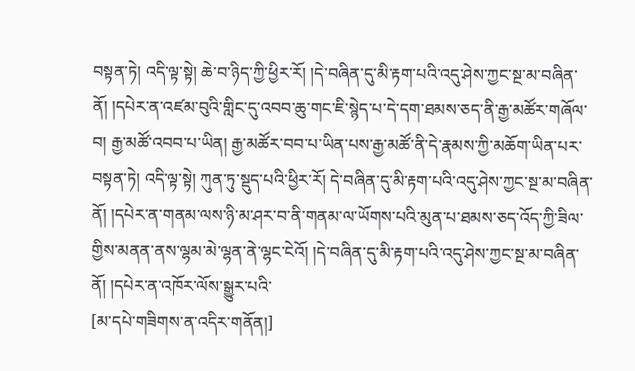བསྟན་ཏེ། འདི་ལྟ་སྟེ། ཆེ་བ་ཉིད་ཀྱི་ཕྱིར་རོ། །དེ་བཞིན་དུ་མི་རྟག་པའི་འདུ་ཤེས་ཀྱང་སྔ་མ་བཞིན་ནོ། །དཔེར་ན་འཛམ་བུའི་གླིང་དུ་འབབ་ཆུ་གང་ཇི་སྙེད་པ་དེ་དག་ཐམས་ཅད་ནི་རྒྱ་མཚོར་གཞོལ་བ། རྒྱ་མཚོ་འབབ་པ་ཡིན། རྒྱ་མཚོར་བབ་པ་ཡིན་པས་རྒྱ་མཚོ་ནི་དེ་རྣམས་ཀྱི་མཆོག་ཡིན་པར་བསྟན་ཏེ། འདི་ལྟ་སྟེ། ཀུན་ཏུ་སྡུད་པའི་ཕྱིར་རོ། དེ་བཞིན་དུ་མི་རྟག་པའི་འདུ་ཤེས་ཀྱང་སྔ་མ་བཞིན་ནོ། །དཔེར་ན་གནམ་ལས་ཉི་མ་ཤར་བ་ནི་གནམ་ལ་ཡོགས་པའི་མུན་པ་ཐམས་ཅད་འོད་ཀྱི་ཟིལ་གྱིས་མནན་ནས་ལྷམ་མེ་ལྷན་ནེ་ལྷང་ངེའོ། །དེ་བཞིན་དུ་མི་རྟག་པའི་འདུ་ཤེས་ཀྱང་སྔ་མ་བཞིན་ནོ། །དཔེར་ན་འཁོར་ལོས་སྒྱུར་པའི་
[མ་དཔེ་གཟིགས་ན་འདིར་གནོན།]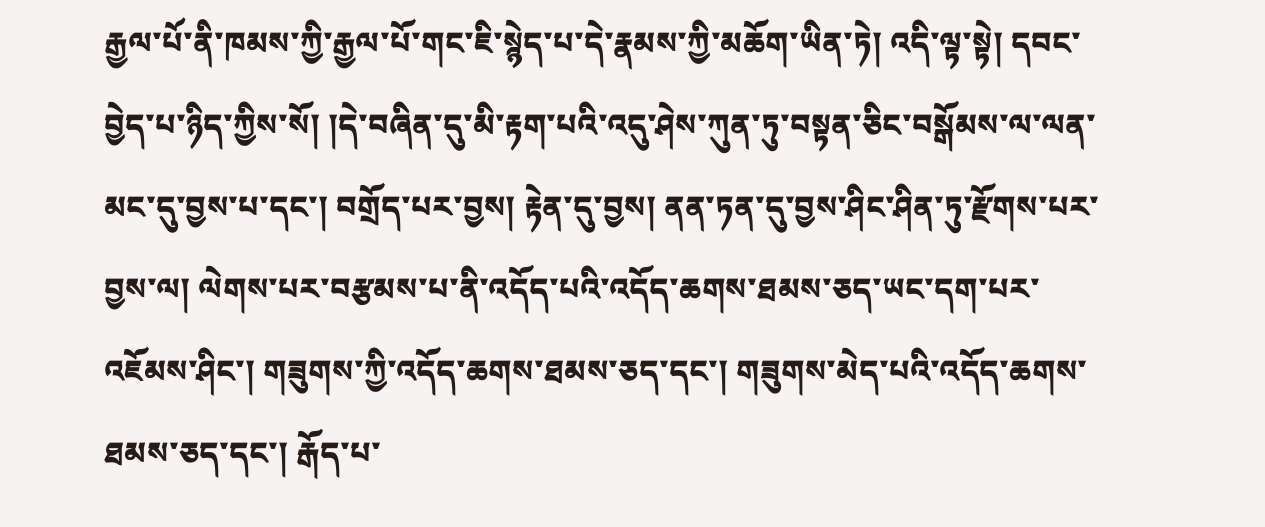རྒྱལ་པོ་ནི་ཁམས་ཀྱི་རྒྱལ་པོ་གང་ཇི་སྙེད་པ་དེ་རྣམས་ཀྱི་མཆོག་ཡིན་ཏེ། འདི་ལྟ་སྟེ། དབང་བྱེད་པ་ཉིད་ཀྱིས་སོ། །དེ་བཞིན་དུ་མི་རྟག་པའི་འདུ་ཤེས་ཀུན་ཏུ་བསྟན་ཅིང་བསྒོམས་ལ་ལན་མང་དུ་བྱས་པ་དང་། བགྲོད་པར་བྱས། རྟེན་དུ་བྱས། ནན་ཏན་དུ་བྱས་ཤིང་ཤིན་ཏུ་རྫོགས་པར་བྱས་ལ། ལེགས་པར་བརྩམས་པ་ནི་འདོད་པའི་འདོད་ཆགས་ཐམས་ཅད་ཡང་དག་པར་འཇོམས་ཤིང་། གཟུགས་ཀྱི་འདོད་ཆགས་ཐམས་ཅད་དང་། གཟུགས་མེད་པའི་འདོད་ཆགས་ཐམས་ཅད་དང་། རྒོད་པ་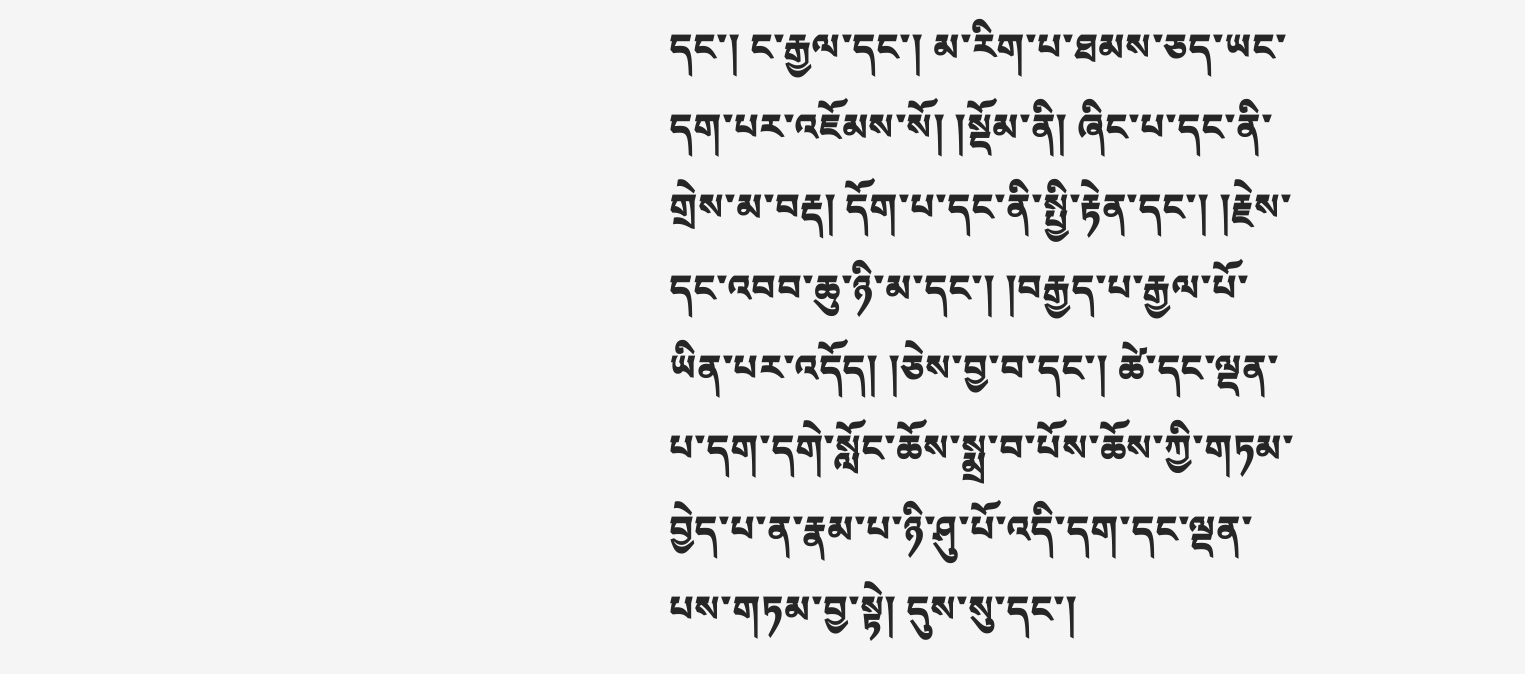དང་། ང་རྒྱལ་དང་། མ་རིག་པ་ཐམས་ཅད་ཡང་དག་པར་འཇོམས་སོ། །སྡོམ་ནི། ཞིང་པ་དང་ནི་གྲེས་མ་བརྡ། དོག་པ་དང་ནི་སྤྱི་རྟེན་དང་། །རྗེས་དང་འབབ་ཆུ་ཉི་མ་དང་། །བརྒྱད་པ་རྒྱལ་པོ་ཡིན་པར་འདོད། །ཅེས་བྱ་བ་དང་། ཚེ་དང་ལྡན་པ་དག་དགེ་སློང་ཆོས་སྨྲ་བ་པོས་ཆོས་ཀྱི་གཏམ་བྱེད་པ་ན་རྣམ་པ་ཉི་ཤུ་པོ་འདི་དག་དང་ལྡན་པས་གཏམ་བྱ་སྟེ། དུས་སུ་དང་།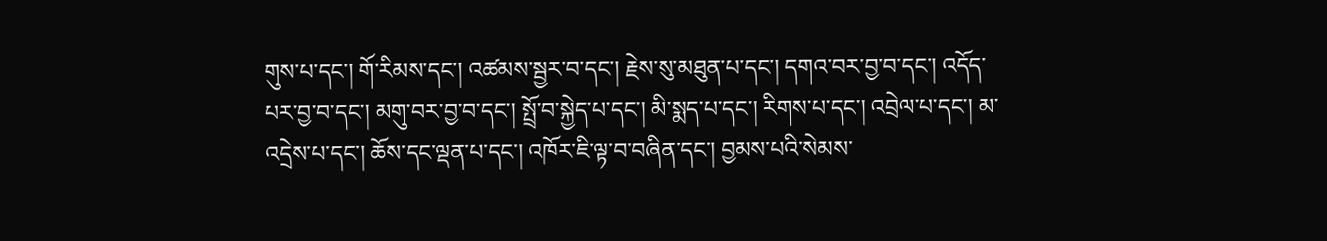གུས་པ་དང་། གོ་རིམས་དང་། འཚམས་སྦྱར་བ་དང་། རྗེས་སུ་མཐུན་པ་དང་། དགའ་བར་བྱ་བ་དང་། འདོད་པར་བྱ་བ་དང་། མགུ་བར་བྱ་བ་དང་། སྤྲོ་བ་སྐྱེད་པ་དང་། མི་སྨད་པ་དང་། རིགས་པ་དང་། འབྲེལ་པ་དང་། མ་འདྲེས་པ་དང་། ཆོས་དང་ལྡན་པ་དང་། འཁོར་ཇི་ལྟ་བ་བཞིན་དང་། བྱམས་པའི་སེམས་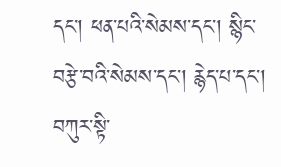དང་། ཕན་པའི་སེམས་དང་། སྙིང་བརྩེ་བའི་སེམས་དང་། རྙེད་པ་དང་། བཀུར་སྟི་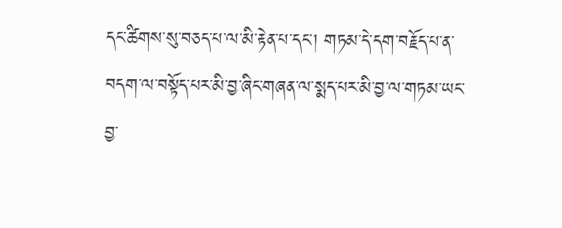དང་ཚིགས་སུ་བཅད་པ་ལ་མི་རྟེན་པ་དང་། གཏམ་དེ་དག་བརྗོད་པ་ན་བདག་ལ་བསྟོད་པར་མི་བྱ་ཞིང་གཞན་ལ་སྨད་པར་མི་བྱ་ལ་གཏམ་ཡང་བྱ་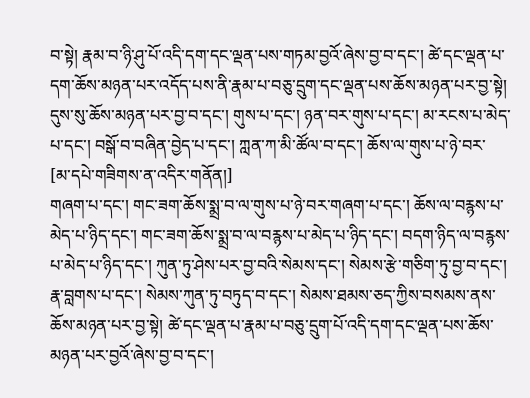བ་སྟེ། རྣམ་བ་ཉི་ཤུ་པོ་འདི་དག་དང་ལྡན་པས་གཏམ་བྱའོ་ཞེས་བྱ་བ་དང་། ཚེ་དང་ལྡན་པ་དག་ཆོས་མཉན་པར་འདོད་པས་ནི་རྣམ་པ་བཅུ་དྲུག་དང་ལྡན་པས་ཆོས་མཉན་པར་བྱ་སྟེ། དུས་སུ་ཆོས་མཉན་པར་བྱ་བ་དང་། གུས་པ་དང་། ཉན་བར་གུས་པ་དང་། མ་རངས་པ་མེད་པ་དང་། བསྒོ་བ་བཞིན་བྱེད་པ་དང་། ཀླན་ཀ་མི་ཚོལ་བ་དང་། ཆོས་ལ་གུས་པ་ཉེ་བར་
[མ་དཔེ་གཟིགས་ན་འདིར་གནོན།]
གཞག་པ་དང་། གང་ཟག་ཆོས་སྨྲ་བ་ལ་གུས་པ་ཉེ་བར་གཞག་པ་དང་། ཆོས་ལ་བརྙས་པ་མེད་པ་ཉིད་དང་། གང་ཟག་ཆོས་སྨྲ་བ་ལ་བརྙས་པ་མེད་པ་ཉིད་དང་། བདག་ཉིད་ལ་བརྙས་པ་མེད་པ་ཉིད་དང་། ཀུན་ཏུ་ཤེས་པར་བྱ་བའི་སེམས་དང་། སེམས་རྩེ་གཅིག་ཏུ་བྱ་བ་དང་། རྣ་བླགས་པ་དང་། སེམས་ཀུན་ཏུ་བཏུད་བ་དང་། སེམས་ཐམས་ཅད་ཀྱིས་བསམས་ནས་ཆོས་མཉན་པར་བྱ་སྟེ། ཚེ་དང་ལྡན་པ་རྣམ་པ་བཅུ་དྲུག་པོ་འདི་དག་དང་ལྡན་པས་ཆོས་མཉན་པར་བྱའོ་ཞེས་བྱ་བ་དང་།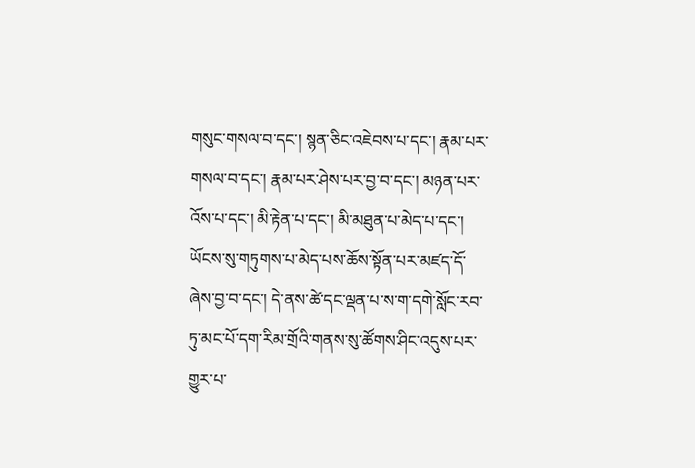གསུང་གསལ་བ་དང་། སྙན་ཅིང་འཇེབས་པ་དང་། རྣམ་པར་གསལ་བ་དང་། རྣམ་པར་ཤེས་པར་བྱ་བ་དང་། མཉན་པར་འོས་པ་དང་། མི་རྟེན་པ་དང་། མི་མཐུན་པ་མེད་པ་དང་། ཡོངས་སུ་གཏུགས་པ་མེད་པས་ཆོས་སྟོན་པར་མཛད་དོ་ཞེས་བྱ་བ་དང་། དེ་ནས་ཚེ་དང་ལྡན་པ་ས་ག་དགེ་སློང་རབ་ཏུ་མང་པོ་དག་རིམ་གྲོའི་གནས་སུ་ཚོགས་ཤིང་འདུས་པར་གྱུར་པ་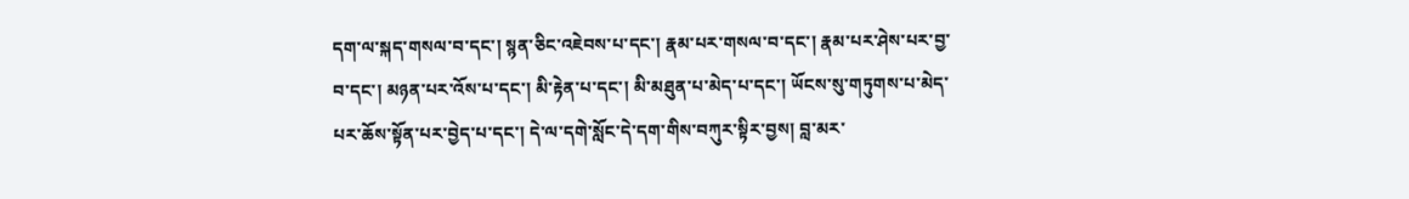དག་ལ་སྐད་གསལ་བ་དང་། སྙན་ཅིང་འཇེབས་པ་དང་། རྣམ་པར་གསལ་བ་དང་། རྣམ་པར་ཤེས་པར་བྱ་བ་དང་། མཉན་པར་འོས་པ་དང་། མི་རྟེན་པ་དང་། མི་མཐུན་པ་མེད་པ་དང་། ཡོངས་སུ་གཏུགས་པ་མེད་པར་ཆོས་སྟོན་པར་བྱེད་པ་དང་། དེ་ལ་དགེ་སློང་དེ་དག་གིས་བཀུར་སྟིར་བྱས། བླ་མར་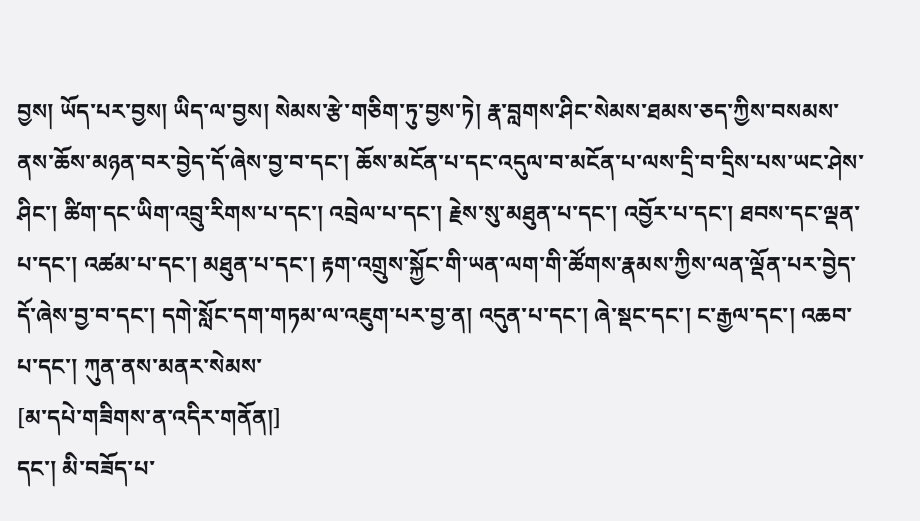བྱས། ཡོད་པར་བྱས། ཡིད་ལ་བྱས། སེམས་རྩེ་གཅིག་ཏུ་བྱས་ཏེ། རྣ་བླགས་ཤིང་སེམས་ཐམས་ཅད་ཀྱིས་བསམས་ནས་ཆོས་མཉན་བར་བྱེད་དོ་ཞེས་བྱ་བ་དང་། ཆོས་མངོན་པ་དང་འདུལ་བ་མངོན་པ་ལས་དྲི་བ་དྲིས་པས་ཡང་ཤེས་ཤིང་། ཚིག་དང་ཡིག་འབྲུ་རིགས་པ་དང་། འབྲེལ་པ་དང་། རྗེས་སུ་མཐུན་པ་དང་། འབྱོར་པ་དང་། ཐབས་དང་ལྡན་པ་དང་། འཚམ་པ་དང་། མཐུན་པ་དང་། རྟག་འགྲུས་སྐྱོང་གི་ཡན་ལག་གི་ཚོགས་རྣམས་ཀྱིས་ལན་ལྡོན་པར་བྱེད་དོ་ཞེས་བྱ་བ་དང་། དགེ་སློང་དག་གཏམ་ལ་འཇུག་པར་བྱ་ན། འདུན་པ་དང་། ཞེ་སྡང་དང་། ང་རྒྱལ་དང་། འཆབ་པ་དང་། ཀུན་ནས་མནར་སེམས་
[མ་དཔེ་གཟིགས་ན་འདིར་གནོན།]
དང་། མི་བཟོད་པ་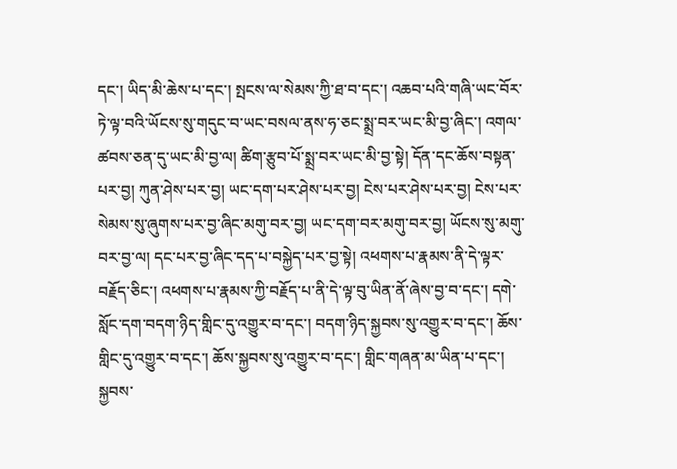དང་། ཡིད་མི་ཆེས་པ་དང་། སྤངས་ལ་སེམས་ཀྱི་ཐ་བ་དང་། འཆབ་པའི་གཞི་ཡང་བོར་ཏེ་ལྟ་བའི་ཡོངས་སུ་གདུང་བ་ཡང་བསལ་ནས་ཧ་ཅང་སྨྲ་བར་ཡང་མི་བྱ་ཞིང་། འགལ་ཚབས་ཅན་དུ་ཡང་མི་བྱ་ལ། ཚིག་རྩུབ་པོ་སྨྲ་བར་ཡང་མི་བྱ་སྟེ། དོན་དང་ཆོས་བསྟན་པར་བྱ། ཀུན་ཤེས་པར་བྱ། ཡང་དག་པར་ཤེས་པར་བྱ། ངེས་པར་ཤེས་པར་བྱ། ངེས་པར་སེམས་སུ་ཞུགས་པར་བྱ་ཞིང་མགུ་བར་བྱ། ཡང་དག་བར་མགུ་བར་བྱ། ཡོངས་སུ་མགུ་བར་བྱ་ལ། དང་པར་བྱ་ཞིང་དད་པ་བསྐྱེད་པར་བྱ་སྟེ། འཕགས་པ་རྣམས་ནི་དེ་ལྟར་བརྗོད་ཅིང་། འཕགས་པ་རྣམས་ཀྱི་བརྗོད་པ་ནི་དེ་ལྟ་བུ་ཡིན་ནོ་ཞེས་བྱ་བ་དང་། དགེ་སློང་དག་བདག་ཉིད་གླིང་དུ་འགྱུར་བ་དང་། བདག་ཉིད་སྐྱབས་སུ་འགྱུར་བ་དང་། ཆོས་གླིང་དུ་འགྱུར་བ་དང་། ཆོས་སྐྱབས་སུ་འགྱུར་བ་དང་། གླིང་གཞན་མ་ཡིན་པ་དང་། སྐྱབས་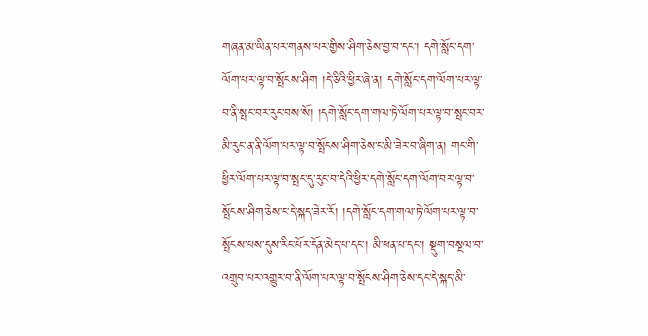གཞན་མ་ཡིན་པར་གནས་པར་གྱིས་ཤིག་ཅེས་བྱ་བ་དང་། དགེ་སློང་དག་ལོག་པར་ལྟ་བ་སྤོངས་ཤིག །དེ་ཅིའི་ཕྱིར་ཞེ་ན། དགེ་སློང་དག་ལོག་པར་ལྟ་བ་ནི་སྤང་བར་རུང་བས་སོ། །དགེ་སློང་དག་གལ་ཏེ་ལོག་པར་ལྟ་བ་སྤང་བར་མི་རུང་ན་ནི་ལོག་པར་ལྟ་བ་སྤོངས་ཤིག་ཅེས་ང་མི་ཟེར་བ་ཞིག་ན། གང་གི་ཕྱིར་ལོག་པར་ལྟ་བ་སྤང་དུ་རུང་བ་དེའི་ཕྱིར་དགེ་སློང་དག་ལོག་བར་ལྟ་བ་སྤོངས་ཤིག་ཅེས་ང་དེ་སྐད་ཟེར་རོ། །དགེ་སློང་དག་གལ་ཏེ་ལོག་པར་ལྟ་བ་སྤོངས་པས་དུས་རིང་པོར་དོན་མེད་པ་དང་། མི་ཕན་པ་དང་། སྡུག་བསྔལ་བ་འགྲུབ་པར་འགྱུར་བ་ནི་ལོག་པར་ལྟ་བ་སྤོངས་ཤིག་ཅེས་དང་དེ་སྐད་མི་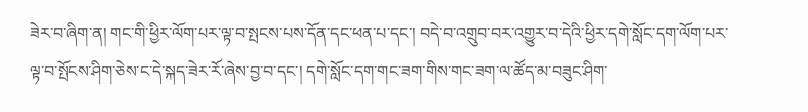ཟེར་བ་ཞིག་ན། གང་གི་ཕྱིར་ལོག་པར་ལྟ་བ་སྤངས་པས་དོན་དང་ཕན་པ་དང་། བདེ་བ་འགྲུབ་བར་འགྱུར་བ་དེའི་ཕྱིར་དགེ་སློང་དག་ལོག་པར་ལྟ་བ་སྤོངས་ཤིག་ཅེས་ང་དེ་སྐད་ཟེར་རོ་ཞེས་བྱ་བ་དང་། དགེ་སློང་དག་གང་ཟག་གིས་གང་ཟག་ལ་ཚོད་མ་བཟུང་ཤིག་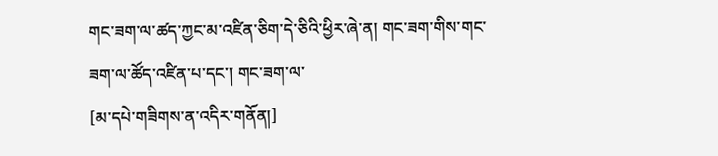གང་ཟག་ལ་ཚད་ཀྱང་མ་འཛིན་ཅིག་དེ་ཅིའི་ཕྱིར་ཞེ་ན། གང་ཟག་གིས་གང་ཟག་ལ་ཚོད་འཛིན་པ་དང་། གང་ཟག་ལ་
[མ་དཔེ་གཟིགས་ན་འདིར་གནོན།]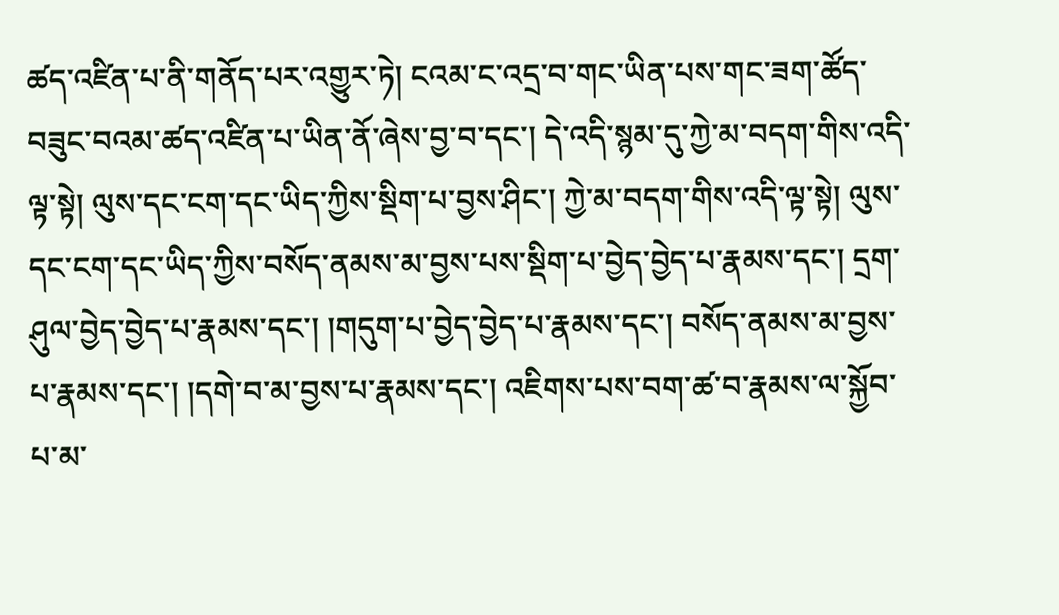ཚད་འཛིན་པ་ནི་གནོད་པར་འགྱུར་ཏེ། ངའམ་ང་འདྲ་བ་གང་ཡིན་པས་གང་ཟག་ཚོད་བཟུང་བའམ་ཚད་འཛིན་པ་ཡིན་ནོ་ཞེས་བྱ་བ་དང་། དེ་འདི་སྙམ་དུ་ཀྱེ་མ་བདག་གིས་འདི་ལྟ་སྟེ། ལུས་དང་ངག་དང་ཡིད་ཀྱིས་སྡིག་པ་བྱས་ཤིང་། ཀྱེ་མ་བདག་གིས་འདི་ལྟ་སྟེ། ལུས་དང་ངག་དང་ཡིད་ཀྱིས་བསོད་ནམས་མ་བྱས་པས་སྡིག་པ་བྱེད་བྱེད་པ་རྣམས་དང་། དྲག་ཤུལ་བྱེད་བྱེད་པ་རྣམས་དང་། །གདུག་པ་བྱེད་བྱེད་པ་རྣམས་དང་། བསོད་ནམས་མ་བྱས་པ་རྣམས་དང་། །དགེ་བ་མ་བྱས་པ་རྣམས་དང་། འཇིགས་པས་བག་ཚ་བ་རྣམས་ལ་སྐྱོབ་པ་མ་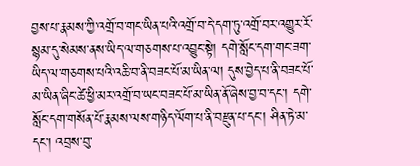བྱས་པ་རྣམས་ཀྱི་འགྲོ་བ་གང་ཡིན་པའི་འགྲོ་བ་དེ་དག་ཏུ་འགྲོ་བར་འགྱུར་རོ་སྙམ་དུ་སེམས་ནས་ཡིད་ལ་གཅགས་པ་འབྱུང་སྟེ། དགེ་སློང་དག་གང་ཟག་ཡིད་ལ་གཅགས་པའི་འཆི་བ་ནི་བཟང་པོ་མ་ཡིན་ལ། དུས་བྱེད་པ་ནི་བཟང་པོ་མ་ཡིན་ཞིང་ཚེ་ཕྱི་མར་འགྲོ་བ་ཡང་བཟང་པོ་མ་ཡིན་ནོ་ཞེས་བྱ་བ་དང་། དགེ་སློང་དག་གསོན་པོ་རྣམས་ལས་གཉིད་ལོག་པ་ནི་བརྫུན་པ་དང་། ཤིན་ཏེ་མ་དང་། འབྲས་བུ་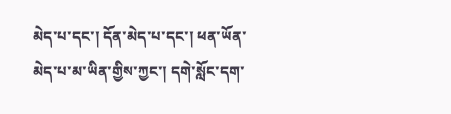མེད་པ་དང་། དོན་མེད་པ་དང་། ཕན་ཡོན་མེད་པ་མ་ཡིན་གྱིས་ཀྱང་། དགེ་སློང་དག་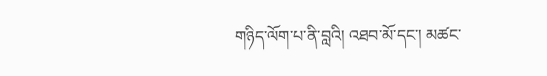གཉིད་ལོག་པ་ནི་བླའི། འཐབ་མོ་དང་། མཚང་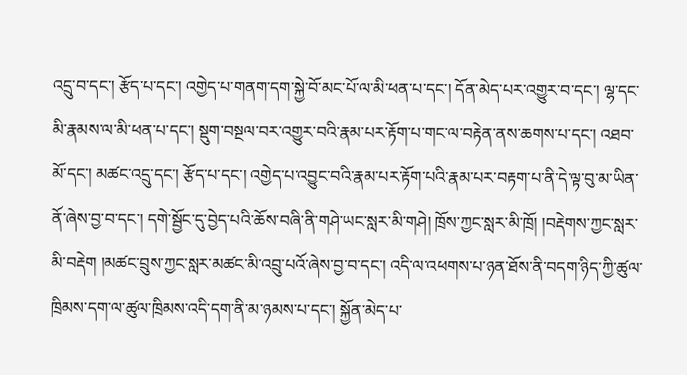འདྲུ་བ་དང་། རྩོད་པ་དང་། འགྱེད་པ་གནག་དག་སྐྱེ་བོ་མང་པོ་ལ་མི་ཕན་པ་དང་། དོན་མེད་པར་འགྱུར་བ་དང་། ལྷ་དང་མི་རྣམས་ལ་མི་ཕན་པ་དང་། སྡུག་བསྔལ་བར་འགྱུར་བའི་རྣམ་པར་རྟོག་པ་གང་ལ་བརྟེན་ནས་ཆགས་པ་དང་། འཐབ་མོ་དང་། མཚང་འདྲུ་དང་། རྩོད་པ་དང་། འགྱེད་པ་འབྱུང་བའི་རྣམ་པར་རྟོག་པའི་རྣམ་པར་བརྟག་པ་ནི་དེ་ལྟ་བུ་མ་ཡིན་ནོ་ཞེས་བྱ་བ་དང་། དགེ་སྦྱོང་དུ་བྱེད་པའི་ཆོས་བཞི་ནི་གཤེ་ཡང་སླར་མི་གཤེ། ཁྲོས་ཀྱང་སླར་མི་ཁྲོ། །བརྡེགས་ཀྱང་སླར་མི་བརྡེག །མཚང་བྲུས་ཀྱང་སླར་མཚང་མི་འབྲུ་པའོ་ཞེས་བྱ་བ་དང་། འདི་ལ་འཕགས་པ་ཉན་ཐོས་ནི་བདག་ཉིད་ཀྱི་ཚུལ་ཁྲིམས་དག་ལ་ཚུལ་ཁྲིམས་འདི་དག་ནི་མ་ཉམས་པ་དང་། སྐྱོན་མེད་པ་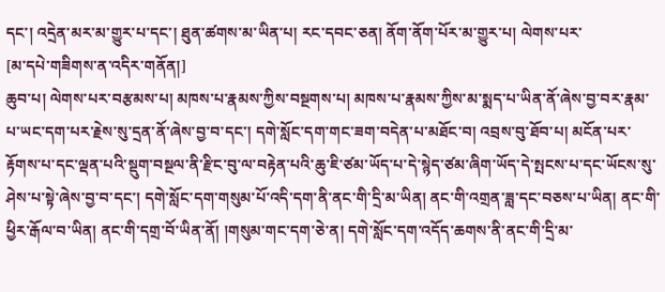དང་། འདྲེན་མར་མ་གྱུར་པ་དང་། ཐུན་ཚགས་མ་ཡིན་པ། རང་དབང་ཅན། ནོག་ནོག་པོར་མ་གྱུར་པ། ལེགས་པར་
[མ་དཔེ་གཟིགས་ན་འདིར་གནོན།]
ཆུབ་པ། ལེགས་པར་བརྩམས་པ། མཁས་པ་རྣམས་ཀྱིས་བསྔགས་པ། མཁས་པ་རྣམས་ཀྱིས་མ་སྨད་པ་ཡིན་ནོ་ཞེས་བྱ་བར་རྣམ་པ་ཡང་དག་པར་རྗེས་སུ་དྲན་ནོ་ཞེས་བྱ་བ་དང་། དགེ་སློང་དག་གང་ཟག་བདེན་པ་མཐོང་བ། འབྲས་བུ་ཐོབ་པ། མངོན་པར་རྟོགས་པ་དང་ལྡན་པའི་སྡུག་བསྔལ་ནི་རྫིང་བུ་ལ་བརྟེན་པའི་ཆུ་ཇི་ཙམ་ཡོད་པ་དེ་སྙེད་ཙམ་ཞིག་ཡོད་དེ་སྤངས་པ་དང་ཡོངས་སུ་ཤེས་པ་སྟེ་ཞེས་བྱ་བ་དང་། དགེ་སློང་དག་གསུམ་པོ་འདི་དག་ནི་ནང་གི་དྲི་མ་ཡིན། ནང་གི་འགྲན་ཟླ་དང་བཅས་པ་ཡིན། ནང་གི་ཕྱིར་རྒོལ་བ་ཡིན། ནང་གི་དགྲ་བོ་ཡིན་ནོ། །གསུམ་གང་དག་ཅེ་ན། དགེ་སློང་དག་འདོད་ཆགས་ནི་ནང་གི་དྲི་མ་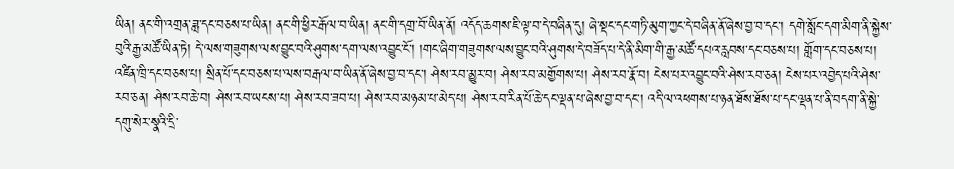ཡིན། ནང་གི་འགྲན་ཟླ་དང་བཅས་པ་ཡིན། ནང་གི་ཕྱིར་རྒོལ་བ་ཡིན། ནང་གི་དགྲ་བོ་ཡིན་ནོ། འདོད་ཆགས་ཇི་ལྟ་བ་དེ་བཞིན་དུ། ཞེ་སྡང་དང་གཏི་མུག་ཀྱང་དེ་བཞིན་ནོ་ཞེས་བྱ་བ་དང་། དགེ་སློང་དག་མིག་ནི་སྐྱེས་བུའི་རྒྱ་མཚོ་ཡིན་ཏེ། དེ་ལས་གཟུགས་ལས་བྱུང་བའི་ཤུགས་དག་ལས་འབྱུང་ངོ་། །གང་ཞིག་གཟུགས་ལས་བྱུང་བའི་ཤུགས་དེ་བཟོད་པ་དེ་ནི་མིག་གི་རྒྱ་མཚོ་དཔའ་རླབས་དང་བཅས་པ། གློག་དང་བཅས་པ། འཛིན་ཁྲི་དང་བཅས་པ། སྲིན་པོ་དང་བཅས་པ་ལས་བརྒལ་བ་ཡིན་ནོ་ཞེས་བྱ་བ་དང་། ཤེས་རབ་མྱུར་བ། ཤེས་རབ་མགྱོགས་པ། ཤེས་རབ་རྣོ་བ། ངེས་པར་འབྱུང་བའི་ཤེས་རབ་ཅན། ངེས་པར་འབྱེད་པའི་ཤེས་རབ་ཅན། ཤེས་རབ་ཆེ་བ། ཤེས་རབ་ཡངས་པ། ཤེས་རབ་ཟབ་པ། ཤེས་རབ་མཉམ་པ་མེད་པ། ཤེས་རབ་རིན་པོ་ཆེ་དང་ལྡན་པ་ཞེས་བྱ་བ་དང་། འདི་ལ་འཕགས་པ་ཉན་ཐོས་ཐོས་པ་དང་ལྡན་པ་ནི་བདག་ནི་སྐྱེ་དགུ་སེར་སྣའི་དྲི་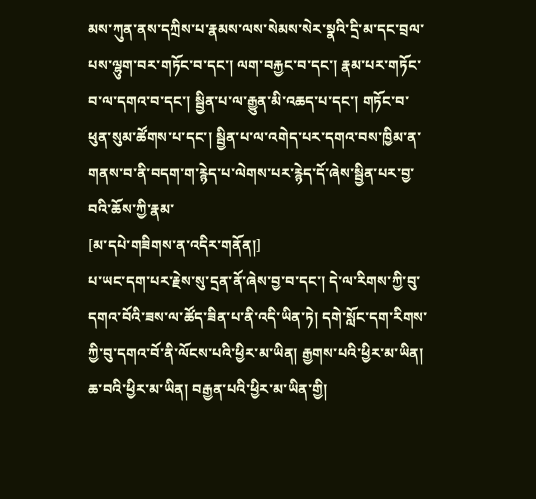མས་ཀུན་ནས་དཀྲིས་པ་རྣམས་ལས་སེམས་སེར་སྣའི་དྲི་མ་དང་བྲལ་པས་ལྷུག་བར་གཏོང་བ་དང་། ལག་བརྐྱང་བ་དང་། རྣམ་པར་གཏོང་བ་ལ་དགའ་བ་དང་། སྦྱིན་པ་ལ་རྒྱུན་མི་འཆད་པ་དང་། གཏོང་བ་ཕུན་སུམ་ཚོགས་པ་དང་། སྦྱིན་པ་ལ་འགེད་པར་དགའ་བས་ཁྱིམ་ན་གནས་བ་ནི་བདག་ག་རྙེད་པ་ལེགས་པར་རྙེད་དོ་ཞེས་སྦྱིན་པར་བྱ་བའི་ཆོས་ཀྱི་རྣམ་
[མ་དཔེ་གཟིགས་ན་འདིར་གནོན།]
པ་ཡང་དག་པར་རྗེས་སུ་དྲན་ནོ་ཞེས་བྱ་བ་དང་། དེ་ལ་རིགས་ཀྱི་བུ་དགའ་བོའི་ཟས་ལ་ཚོད་ཟིན་པ་ནི་འདི་ཡིན་ཏེ། དགེ་སློང་དག་རིགས་ཀྱི་བུ་དགའ་བོ་ནི་ལོངས་པའི་ཕྱིར་མ་ཡིན། རྒྱགས་པའི་ཕྱིར་མ་ཡིན། ཆ་བའི་ཕྱིར་མ་ཡིན། བརྒྱན་པའི་ཕྱིར་མ་ཡིན་གྱི།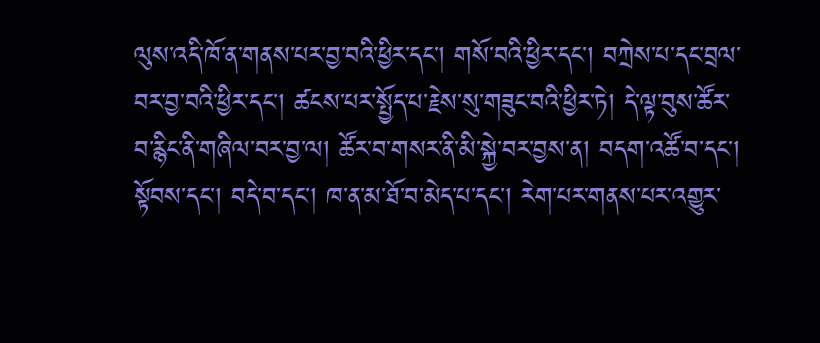ལུས་འདི་ཁོ་ན་གནས་པར་བྱ་བའི་ཕྱིར་དང་། གསོ་བའི་ཕྱིར་དང་། བཀྲེས་པ་དང་བྲལ་བར་བྱ་བའི་ཕྱིར་དང་། ཚངས་པར་སྤྱོད་པ་རྗེས་སུ་གཟུང་བའི་ཕྱིར་ཏེ། དེ་ལྟ་བུས་ཚོར་བ་རྙིང་ནི་གཞིལ་བར་བྱ་ལ། ཚོར་བ་གསར་ནི་མི་སྐྱེ་བར་བྱས་ན། བདག་འཚོ་བ་དང་། སྟོབས་དང་། བདེ་བ་དང་། ཁ་ན་མ་ཐོ་བ་མེད་པ་དང་། རེག་པར་གནས་པར་འགྱུར་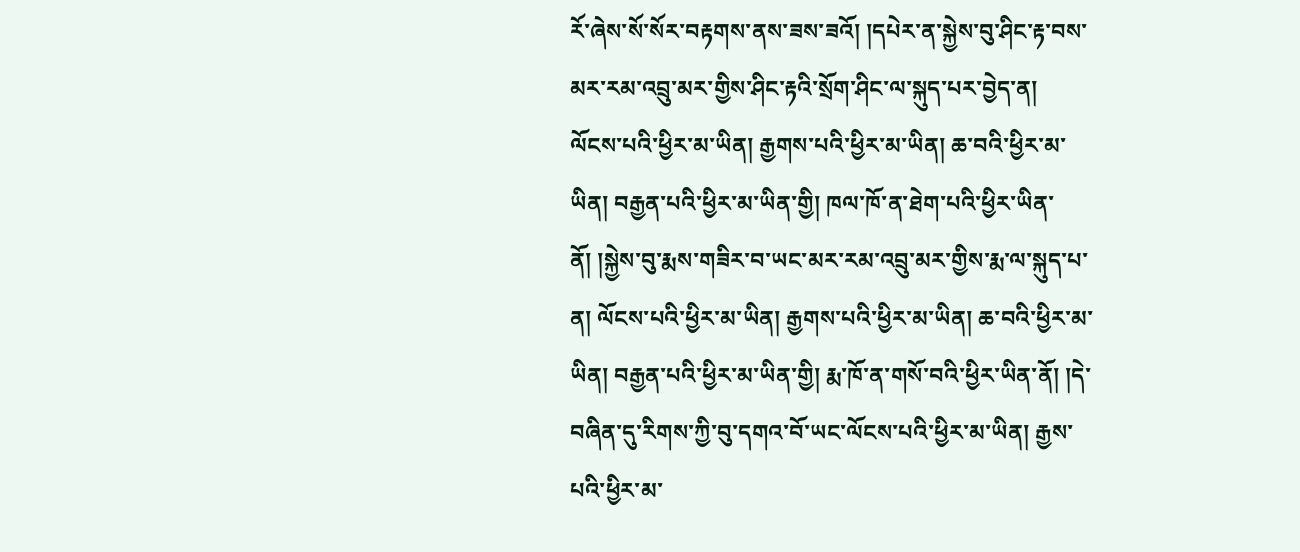རོ་ཞེས་སོ་སོར་བརྟགས་ནས་ཟས་ཟའོ། །དཔེར་ན་སྐྱེས་བུ་ཤིང་རྟ་བས་མར་རམ་འབྲུ་མར་གྱིས་ཤིང་རྟའི་སྲོག་ཤིང་ལ་སྐུད་པར་བྱེད་ན། ལོངས་པའི་ཕྱིར་མ་ཡིན། རྒྱགས་པའི་ཕྱིར་མ་ཡིན། ཆ་བའི་ཕྱིར་མ་ཡིན། བརྒྱན་པའི་ཕྱིར་མ་ཡིན་གྱི། ཁལ་ཁོ་ན་ཐེག་པའི་ཕྱིར་ཡིན་ནོ། །སྐྱེས་བུ་རྨས་གཟིར་བ་ཡང་མར་རམ་འབྲུ་མར་གྱིས་རྨ་ལ་སྐུད་པ་ན། ལོངས་པའི་ཕྱིར་མ་ཡིན། རྒྱགས་པའི་ཕྱིར་མ་ཡིན། ཆ་བའི་ཕྱིར་མ་ཡིན། བརྒྱན་པའི་ཕྱིར་མ་ཡིན་གྱི། རྨ་ཁོ་ན་གསོ་བའི་ཕྱིར་ཡིན་ནོ། །དེ་བཞིན་དུ་རིགས་ཀྱི་བུ་དགའ་བོ་ཡང་ལོངས་པའི་ཕྱིར་མ་ཡིན། རྒྱས་པའི་ཕྱིར་མ་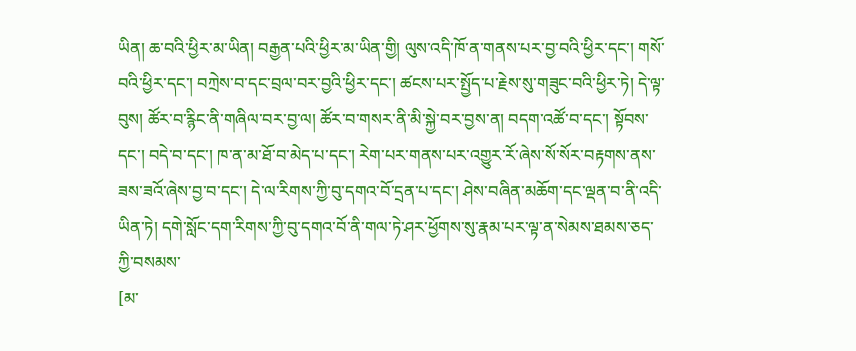ཡིན། ཆ་བའི་ཕྱིར་མ་ཡིན། བརྒྱན་པའི་ཕྱིར་མ་ཡིན་གྱི། ལུས་འདི་ཁོ་ན་གནས་པར་བྱ་བའི་ཕྱིར་དང་། གསོ་བའི་ཕྱིར་དང་། བཀྲེས་བ་དང་བྲལ་བར་བྱའི་ཕྱིར་དང་། ཚངས་པར་སྤྱོད་པ་རྗེས་སུ་གཟུང་བའི་ཕྱིར་ཏེ། དེ་ལྟ་བུས། ཚོར་བ་རྙིང་ནི་གཞིལ་བར་བྱ་ལ། ཚོར་བ་གསར་ནི་མི་སྐྱེ་བར་བྱས་ན། བདག་འཚོ་བ་དང་། སྟོབས་དང་། བདེ་བ་དང་། ཁ་ན་མ་ཐོ་བ་མེད་པ་དང་། རེག་པར་གནས་པར་འགྱུར་རོ་ཞེས་སོ་སོར་བརྟགས་ནས་ཟས་ཟའོ་ཞེས་བྱ་བ་དང་། དེ་ལ་རིགས་ཀྱི་བུ་དགའ་བོ་དྲན་པ་དང་། ཤེས་བཞིན་མཆོག་དང་ལྡན་བ་ནི་འདི་ཡིན་ཏེ། དགེ་སློང་དག་རིགས་ཀྱི་བུ་དགའ་བོ་ནི་གལ་ཏེ་ཤར་ཕྱོགས་སུ་རྣམ་པར་ལྟ་ན་སེམས་ཐམས་ཅད་ཀྱི་བསམས་
[མ་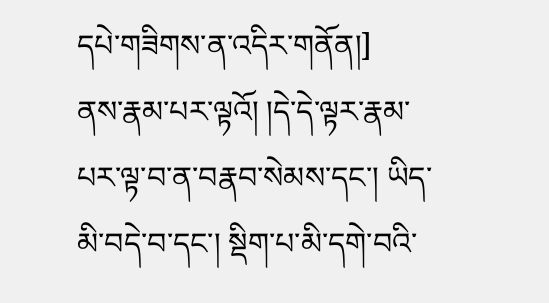དཔེ་གཟིགས་ན་འདིར་གནོན།]
ནས་རྣམ་པར་ལྟའོ། །དེ་དེ་ལྟར་རྣམ་པར་ལྟ་བ་ན་བརྣབ་སེམས་དང་། ཡིད་མི་བདེ་བ་དང་། སྡིག་པ་མི་དགེ་བའི་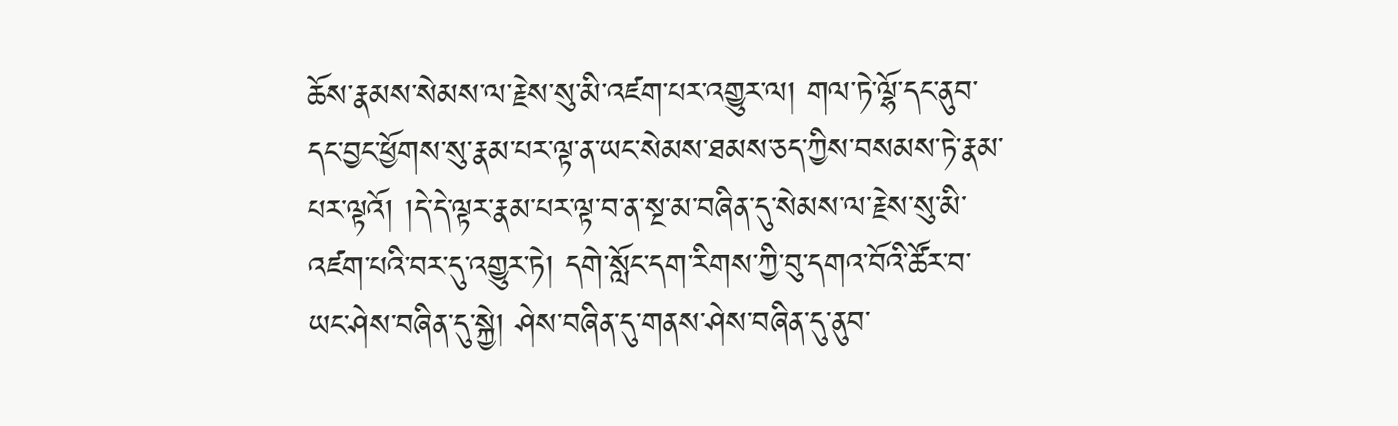ཆོས་རྣམས་སེམས་ལ་རྗེས་སུ་མི་འཛག་པར་འགྱུར་ལ། གལ་ཏེ་ལྷོ་དང་ནུབ་དང་བྱང་ཕྱོགས་སུ་རྣམ་པར་ལྟ་ན་ཡང་སེམས་ཐམས་ཅད་ཀྱིས་བསམས་ཏེ་རྣམ་པར་ལྟའོ། །དེ་དེ་ལྟར་རྣམ་པར་ལྟ་བ་ན་སྔ་མ་བཞིན་དུ་སེམས་ལ་རྗེས་སུ་མི་འཛག་པའི་བར་དུ་འགྱུར་ཏེ། དགེ་སློང་དག་རིགས་ཀྱི་བུ་དགའ་བོའི་ཚོར་བ་ཡང་ཤེས་བཞིན་དུ་སྐྱེ། ཤེས་བཞིན་དུ་གནས་ཤེས་བཞིན་དུ་ནུབ་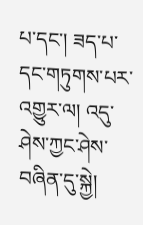པ་དང་། ཟད་པ་དང་གཏུགས་པར་འགྱུར་ལ། འདུ་ཤེས་ཀྱང་ཤེས་བཞིན་དུ་སྐྱེ།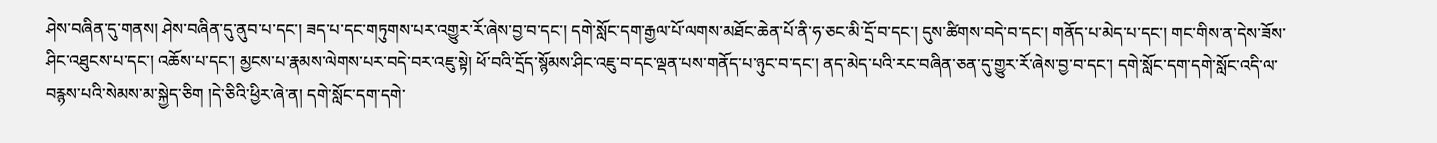ཤེས་བཞིན་དུ་གནས། ཤེས་བཞིན་དུ་ནུབ་པ་དང་། ཟད་པ་དང་གཏུགས་པར་འགྱུར་རོ་ཞེས་བྱ་བ་དང་། དགེ་སློང་དག་རྒྱལ་པོ་ལགས་མཐོང་ཆེན་པོ་ནི་ཧ་ཅང་མི་དྲོ་བ་དང་། དུས་ཚིགས་བདེ་བ་དང་། གནོད་པ་མེད་པ་དང་། གང་གིས་ན་དེས་ཟོས་ཤིང་འཐུངས་པ་དང་། འཆོས་པ་དང་། མྱངས་པ་རྣམས་ལེགས་པར་བདེ་བར་འཇུ་སྟེ། ཕོ་བའི་དྲོད་སྙོམས་ཤིང་འཇུ་བ་དང་ལྡན་པས་གནོད་པ་ཉུང་བ་དང་། ནད་མེད་པའི་རང་བཞིན་ཅན་དུ་གྱུར་རོ་ཞེས་བྱ་བ་དང་། དགེ་སློང་དག་དགེ་སློང་འདི་ལ་བརྙས་པའི་སེམས་མ་སྐྱེད་ཅིག །དེ་ཅིའི་ཕྱིར་ཞེ་ན། དགེ་སློང་དག་དགེ་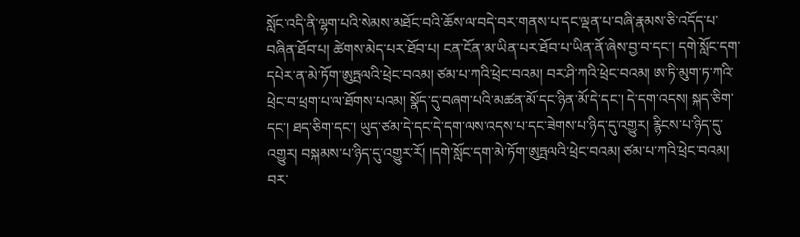སློང་འདི་ནི་ལྷག་པའི་སེམས་མཐོང་བའི་ཆོས་ལ་བདེ་བར་གནས་པ་དང་ལྡན་པ་བཞི་རྣམས་ཅི་འདོད་པ་བཞིན་ཐོབ་པ། ཚེགས་མེད་པར་ཐོབ་པ། ངན་ངོན་མ་ཡིན་པར་ཐོབ་པ་ཡིན་ནོ་ཞེས་བྱ་བ་དང་། དགེ་སློང་དག་དཔེར་ན་མེ་ཏོག་ཨུཏྤལའི་ཕྲེང་བའམ། ཙམ་པ་ཀའི་ཕྲེང་བའམ། བར་ཤི་ཀའི་ཕྲེང་བའམ། ཨ་ཏི་མུག་ཏ་ཀའི་ཕྲེང་བ་ཕྲག་པ་ལ་ཐོགས་པའམ། སྣོད་དུ་བཞག་པའི་མཚན་མོ་དང་ཉིན་མོ་དེ་དང་། དེ་དག་འདས། སྐད་ཅིག་དང་། ཐད་ཅིག་དང་། ཡུད་ཙམ་དེ་དང་དེ་དག་ལས་འདས་པ་དང་ཟེགས་པ་ཉིད་དུ་འགྱུར། རྙིངས་པ་ཉིད་དུ་འགྱུར། བསྐམས་པ་ཉིད་དུ་འགྱུར་རོ། །དགེ་སློང་དག་མེ་ཏོག་ཨུཏྤལའི་ཕྲེང་བའམ། ཙམ་པ་ཀའི་ཕྲེང་བའམ། བར་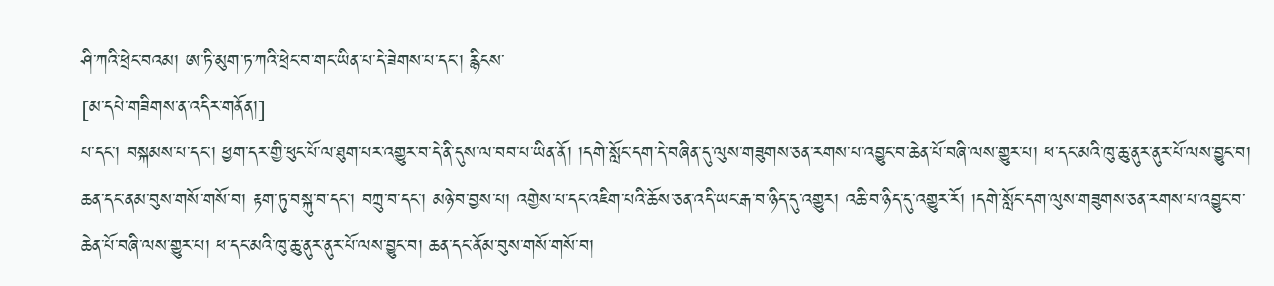ཤི་ཀའི་ཕྲེང་བའམ། ཨ་ཏི་མུག་ཏ་ཀའི་ཕྲེང་བ་གང་ཡིན་པ་དེ་ཟེགས་པ་དང་། རྙིངས་
[མ་དཔེ་གཟིགས་ན་འདིར་གནོན།]
པ་དང་། བསྐམས་པ་དང་། ཕྱག་དར་གྱི་ཕུང་པོ་ལ་ཐུག་པར་འགྱུར་བ་དེ་ནི་དུས་ལ་བབ་པ་ཡིན་ནོ། །དགེ་སློང་དག་དེ་བཞིན་དུ་ལུས་གཟུགས་ཅན་རགས་པ་འབྱུང་བ་ཆེན་པོ་བཞི་ལས་གྱུར་པ། ཕ་དང་མའི་ཁུ་ཆུ་ནུར་ནུར་པོ་ལས་བྱུང་བ། ཆན་དང་ནམ་བུས་གསོ་གསོ་བ། རྟག་ཏུ་བསྐུ་བ་དང་། བཀྲུ་བ་དང་། མཉེ་བ་བྱས་པ། འགྱེས་པ་དང་འཇིག་པའི་ཆོས་ཅན་འདི་ཡང་རྒ་བ་ཉིད་དུ་འགྱུར། འཆི་བ་ཉིད་དུ་འགྱུར་རོ། །དགེ་སློང་དག་ལུས་གཟུགས་ཅན་རགས་པ་འབྱུང་བ་ཆེན་པོ་བཞི་ལས་གྱུར་པ། ཕ་དང་མའི་ཁུ་ཆུ་ནུར་ནུར་པོ་ལས་བྱུང་བ། ཆན་དང་ནོམ་བུས་གསོ་གསོ་བ།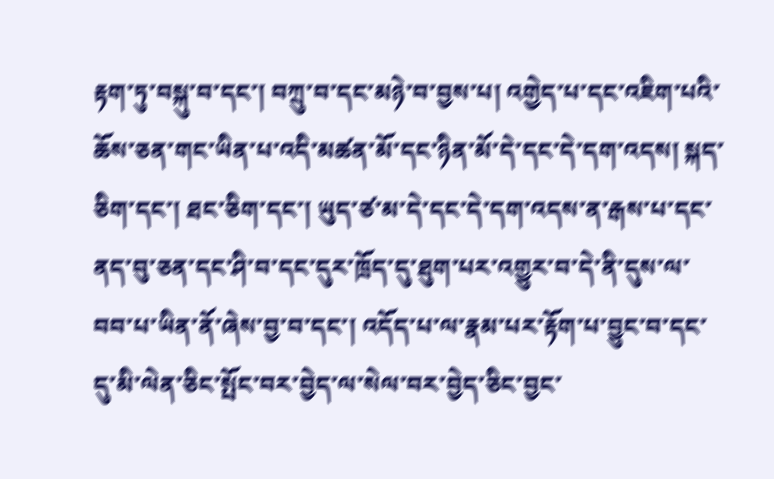རྟག་ཏུ་བསྐུ་བ་དང་། བཀྲུ་བ་དང་མཉེ་བ་བྱས་པ། འགྱེད་པ་དང་འཇིག་པའི་ཆོས་ཅན་གང་ཡིན་པ་འདི་མཚན་མོ་དང་ཉིན་མོ་དེ་དང་དེ་དག་འདས། སྐད་ཅིག་དང་། ཐང་ཅིག་དང་། ཡུད་ཙ་མ་དེ་དང་དེ་དག་འདས་ན་རྒས་པ་དང་ནད་བུ་ཅན་དང་ཤི་བ་དང་དུར་ཁྲོད་དུ་ཐུག་པར་འགྱུར་བ་དེ་ནི་དུས་ལ་བབ་པ་ཡིན་ནོ་ཞེས་བྱ་བ་དང་། འདོད་པ་ལ་རྣམ་པར་རྟོག་པ་བྱུང་བ་དང་དུ་མི་ལེན་ཅིང་སྤོང་བར་བྱེད་ལ་སེལ་བར་བྱེད་ཅིང་བྱང་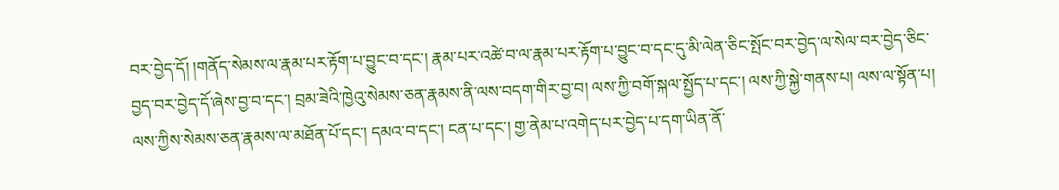བར་བྱེད་དོ། །གནོད་སེམས་ལ་རྣམ་པར་རྟོག་པ་བྱུང་བ་དང་། རྣམ་པར་འཚེ་བ་ལ་རྣམ་པར་རྟོག་པ་བྱུང་བ་དང་དུ་མི་ལེན་ཅིང་སྤོང་བར་བྱེད་ལ་སེལ་བར་བྱེད་ཅིང་བྱད་བར་བྱེད་དོ་ཞེས་བྱ་བ་དང་། བྲམ་ཟེའི་ཁྱེའུ་སེམས་ཅན་རྣམས་ནི་ལས་བདག་གིར་བྱ་བ། ལས་ཀྱི་བགོ་སྐལ་སྤྱོད་པ་དང་། ལས་ཀྱི་སྐྱེ་གནས་པ། ལས་ལ་སྟོན་པ། ལས་ཀྱིས་སེམས་ཅན་རྣམས་ལ་མཐོན་པོ་དང་། དམའ་བ་དང་། ངན་པ་དང་། གྱ་ནེམ་པ་འགེད་པར་བྱེད་པ་དག་ཡིན་ནོ་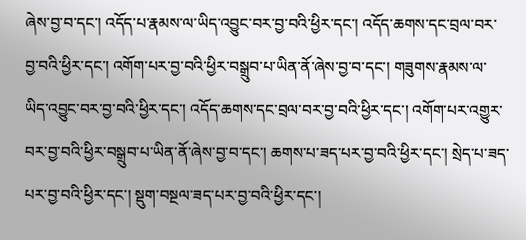ཞེས་བྱ་བ་དང་། འདོད་པ་རྣམས་ལ་ཡིད་འབྱུང་བར་བྱ་བའི་ཕྱིར་དང་། འདོད་ཆགས་དང་བྲལ་བར་བྱ་བའི་ཕྱིར་དང་། འགོག་པར་བྱ་བའི་ཕྱིར་བསྒྲུབ་པ་ཡིན་ནོ་ཞེས་བྱ་བ་དང་། གཟུགས་རྣམས་ལ་ཡིད་འབྱུང་བར་བྱ་བའི་ཕྱིར་དང་། འདོད་ཆགས་དང་བྲལ་བར་བྱ་བའི་ཕྱིར་དང་། འགོག་པར་འགྱུར་བར་བྱ་བའི་ཕྱིར་བསྒྲུབ་པ་ཡིན་ནོ་ཞེས་བྱ་བ་དང་། ཆགས་པ་ཟད་པར་བྱ་བའི་ཕྱིར་དང་། སྲེད་པ་ཟད་པར་བྱ་བའི་ཕྱིར་དང་། སྡུག་བསྔལ་ཟད་པར་བྱ་བའི་ཕྱིར་དང་།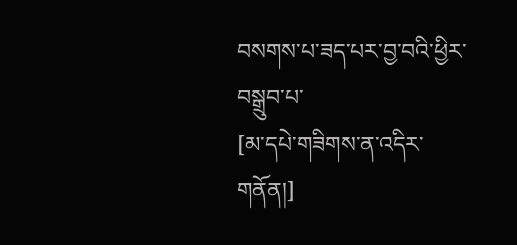བསགས་པ་ཟད་པར་བྱ་བའི་ཕྱིར་བསྒྲུབ་པ་
[མ་དཔེ་གཟིགས་ན་འདིར་གནོན།]